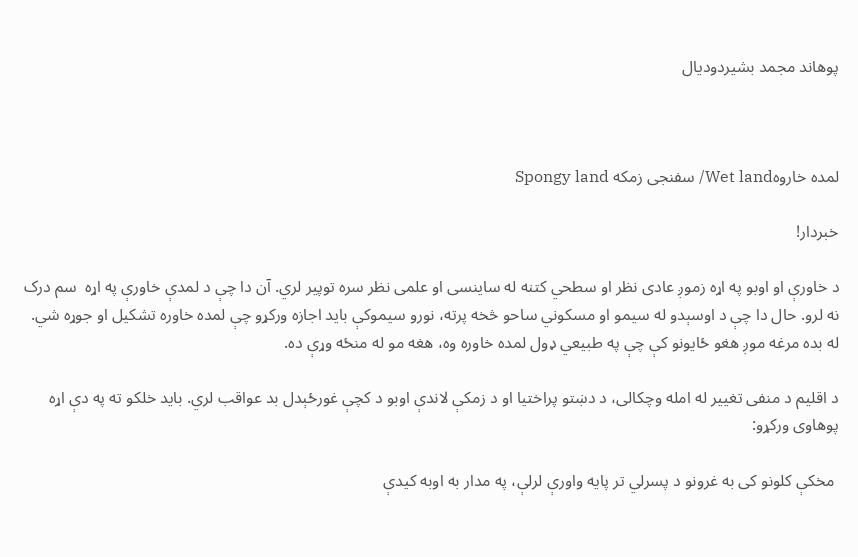پوهاند مجمد بشیردودیال



لمده خاروهWet land/ سفنجی زمکه Spongy land

خبردار!

د خاورې او اوبو په اړه زموږ عادی نظر او سطحي کتنه له ساینسی او علمی نظر سره توپیر لري. آن دا چې د لمدې خاورې په اړه  سم درک نه لرو. حال دا چې د اوسېدو له سیمو او مسکوني ساحو څخه پرته، نورو سیموکې باید اجازه ورکړو چې لمده خاوره تشکیل او جوړه شي.  له بده مرغه موږ هغو ځایونو کې چې په طبیعي ډول لمده خاوره وه، هغه مو له منځه وړې ده.

د اقلیم د منفی تغییر له امله وچکالی، د دښتو پراختیا او د زمکې لاندې اوبو د کچې غورځېدل بد عواقب لري. باید خلکو ته په دې اړه پوهاوی ورکړو:

 مخکې کلونو کی به غرونو د پسرلي تر پایه واورې لرلې، په مدار به اوبه کیدې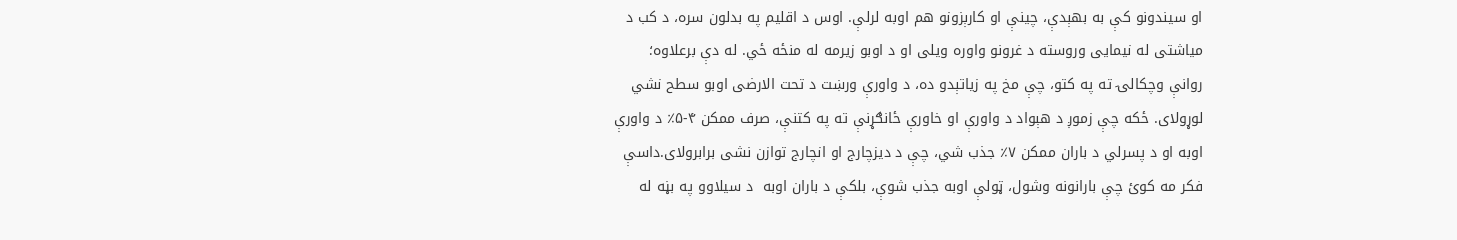او سیندونو کې به بهېدې، چینې او کارېزونو هم اوبه لرلې. اوس د اقلیم په بدلون سره، د کب د میاشتی له نیمایی وروسته د غرونو واوره ویلی او د اوبو زیرمه له منځه ځي. له دې برعلاوه؛ روانې وچکالۍ ته په کتو، چې مخ په زیاتېدو ده، د واورې ورښت د تحت الارضی اوبو سطح نشي لوړولای. ځکه چې زموږ د هېواد د واورې او خاورې ځانګړنې ته په کتنې، صرف ممکن ۴-۵٪ د واورې اوبه او د پسرلي د باران ممکن ۷٪ جذب شي، چې د دیزچارج او انچارج توازن نشی برابرولای.داسې فکر مه کوئ چې بارانونه وشول، ټولې اوبه جذب شوې، بلکې د باران اوبه  د سیلاوو په بڼه له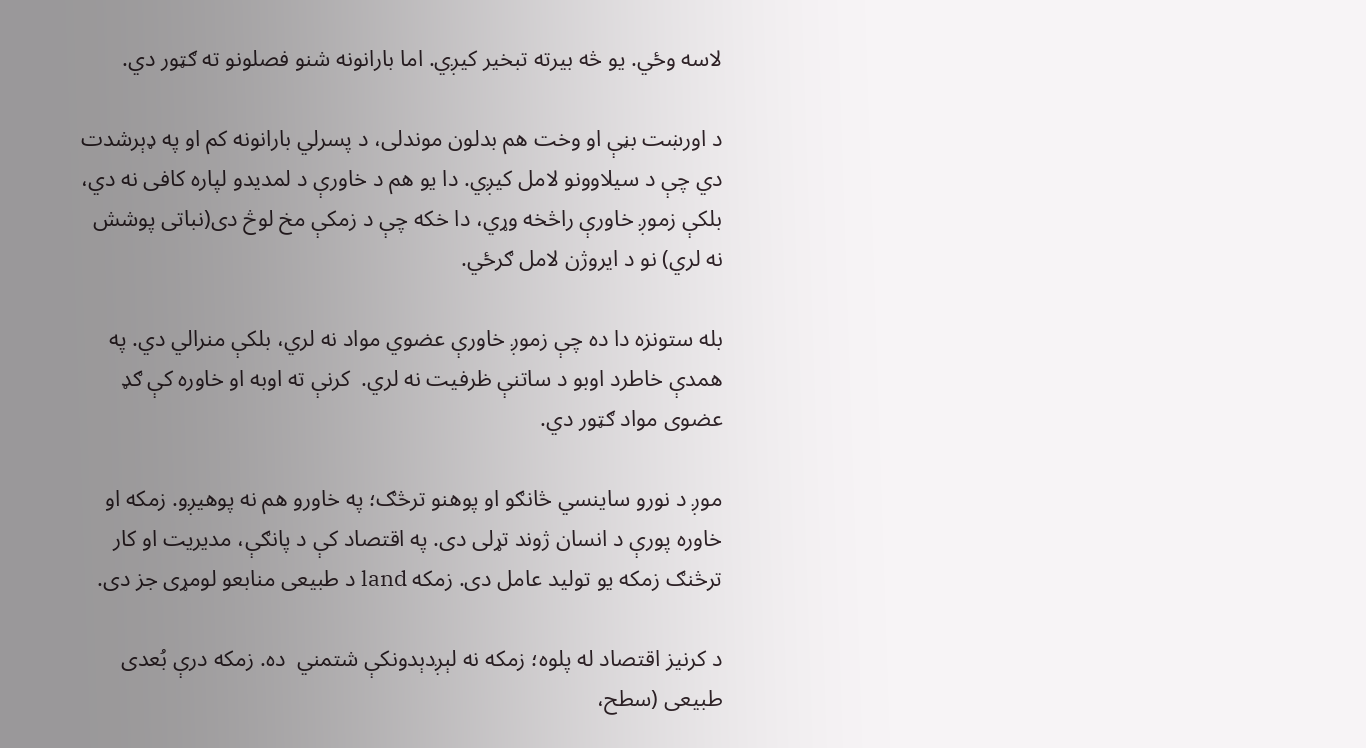لاسه وځي. یو څه بیرته تبخیر کیږي. اما بارانونه شنو فصلونو ته ګټور دي.

د اورښت بڼې او وخت هم بدلون موندلی، د پسرلي بارانونه کم او په ډېرشدت دي چې د سیلاوونو لامل کیږي. دا یو هم د خاورې د لمدیدو لپاره کافی نه دي، بلکې زموږ خاورې راڅخه وړي، دا خکه چې د زمکې مخ لوڅ دی(نباتی پوشش نه لري) نو د ایروژن لامل ګرځي.

بله ستونزه دا ده چې زموږ خاورې عضوي مواد نه لري، بلکې منرالي دي. په همدې خاطرد اوبو د ساتنې ظرفیت نه لري.  کرنې ته اوبه او خاوره کې ګډ عضوی مواد ګټور دي.

موږ د نورو ساینسي څانګو او پوهنو ترڅګ؛ په خاورو هم نه پوهیږو. زمکه او خاوره پورې د انسان ژوند تړلی دی. په اقتصاد کې د پانګې، مدیریت او کار ترڅنګ زمکه یو تولید عامل دی. زمکه land د طبیعی منابعو لومړی جز دی.

د کرنیز اقتصاد له پلوه؛ زمکه نه لېږدېدونکې شتمني  ده. زمکه درې بُعدی طبیعی (سطح،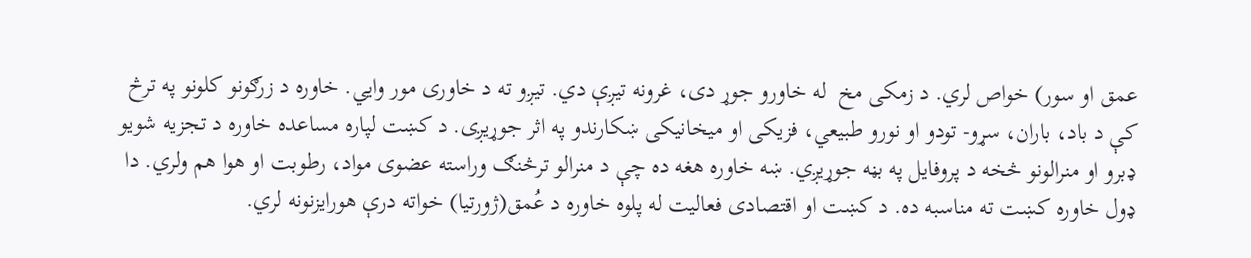عمق او سور) خواص لري. د زمکی مخ  له خاورو جوړ دی، غرونه تیږې دي. تیږو ته د خاوری مور وایي. خاوره د زرګونو کلونو په ترڅ کې د باد، باران، سړو- تودو او نورو طبیعي، فزیکی او میخانیکی ښکارندو په اثر جوړیږی. د کښت لپاره مساعده خاوره د تجزیه شویو ډبرو او منرالونو څخه د پروفایل په بڼه جوړیږي. ښه خاوره هغه ده چې د منرالو ترڅنګ وراسته عضوی مواد، رطوبت او هوا هم ولري. دا ډول خاوره کښت ته مناسبه ده. د کښت او اقتصادی فعالیت له پلوه خاوره د عُمق(ژورتیا) خواته درې هورایزنونه لري.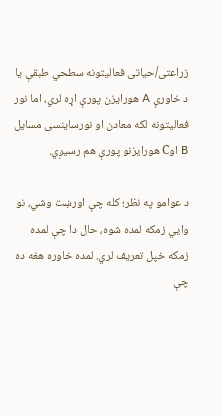زراعتی/حیاتی فعالیتونه سطحي طبقې یا د خاورې A هورایزن پورې اړه لري، اما نور فعالیتونه لکه معادن او نورساینسی مسایل B اوC هورایزنو پورې هم رسیږي.

د عوامو په نظر؛ کله چې اورښت وشي، نو وایي زمکه لمده شوه، حال دا چې لمده زمکه خپل تعریف لري. لمده خاوره هغه ده چې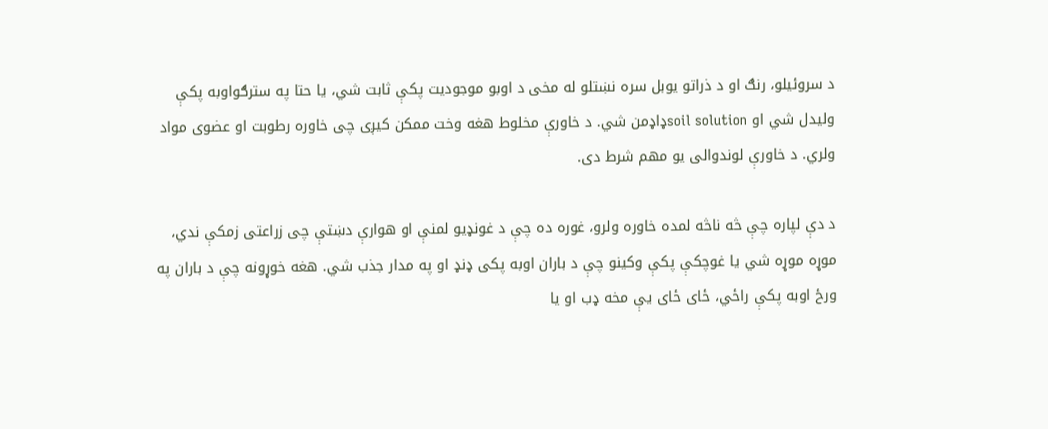د سروئیلو، رنګ او د ذراتو یوبل سره نښتلو له مخی د اوبو موجودیت پکې ثابت شي، یا حتا په سترګواوبه پکې ولیدل شي او soil solutionډاډمن شي. د خاورې مخلوط هغه وخت ممکن کیږی چی خاوره رطوبت او عضوی مواد ولري. د خاورې لوندوالی یو مهم شرط دی.

د دې لپاره چې څه ناڅه لمده خاوره ولرو، غوره ده چې د غونډیو لمنې او هوارې دښتې چی زراعتی زمکې ندي، موړه موړه شي یا غوچکې پکې وکینو چې د باران اوبه پکی ډنډ او په مدار جذب شي. هغه خوړونه چې د باران په ورځ اوبه پکې راځي، ځای ځای یې مخه ډب او یا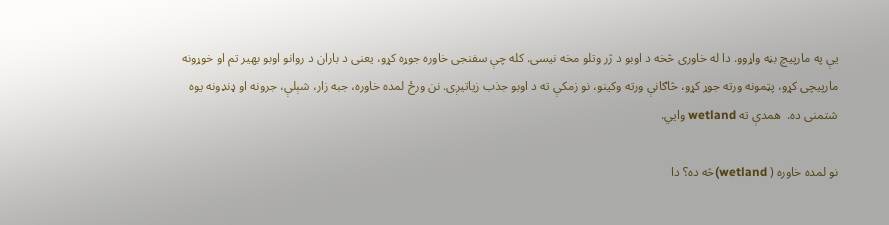یې په مارپیچ بڼه واړوو. دا له خاوری څخه د اوبو د ژر وتلو مخه نیسی. کله چې سفنجی خاوره جوړه کړو، یعنی د باران د روانو اوبو بهیر تم او خوړونه مارپیچی کړو، پټمونه ورته جوړ کړو، څاګانې ورته وکینو، نو زمکې ته د اوبو جذب زیاتیږی. نن ورځ لمده خاوره، جبه زار، شېلې، جرونه او ډنډونه یوه شتمنی ده.  همدې ته wetland وايي.

نو لمده خاوره ( wetland)څه ده؟ دا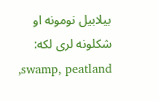بیلابیل نومونه او شکلونه لری لکه: swamp, peatland,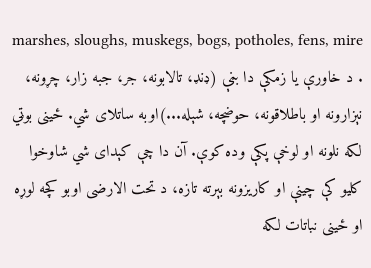marshes, sloughs, muskegs, bogs, potholes, fens, mire . د خاورې یا زمکې دا بڼې (ډنډ، تالابونه، جر، جبه زار، چړونه، نېزارونه او باطلاقونه، حوضچه، شېله...)اوبه ساتلای شي. ځینی بوټي لکه نلونه او لوخې پکې وده کوې. آن دا چې کېدای شي شاوخوا کلیو کې چینې او کاریزونه بېرته تازه، د تحت الارضی اوبو کچه لوړه او ځینی نباتات لکه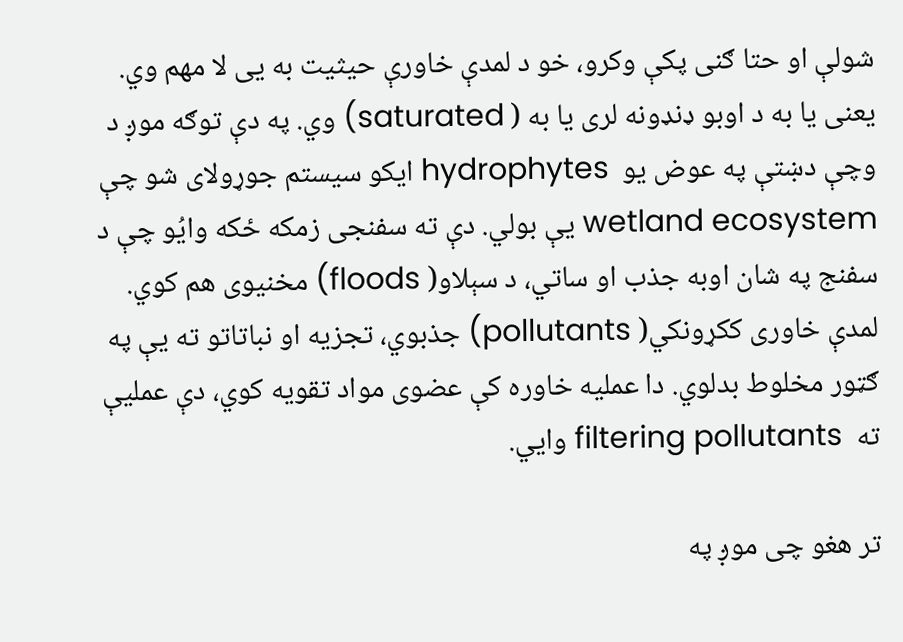شولې او حتا ګنی پکې وکرو، خو د لمدې خاورې حیثیت به یی لا مهم وي. یعنی یا به د اوبو ډنډونه لری یا به ( saturated) وي. په دې توګه موږ د وچې دښتې په عوض یو  hydrophytes ایکو سیستم جوړولای شو چې  wetland ecosystem یې بولي. دې ته سفنجی زمکه ځکه وایُو چې د سفنج په شان اوبه جذب او ساتي، د سېلاو( floods) مخنیوی هم کوي. لمدې خاوری ککړونکي( pollutants) جذبوي، تجزیه او نباتاتو ته یې په ګټور مخلوط بدلوي. دا عملیه خاوره کې عضوی مواد تقویه کوي، دې عملیې ته  filtering pollutants وایي.

تر هغو چی موږ په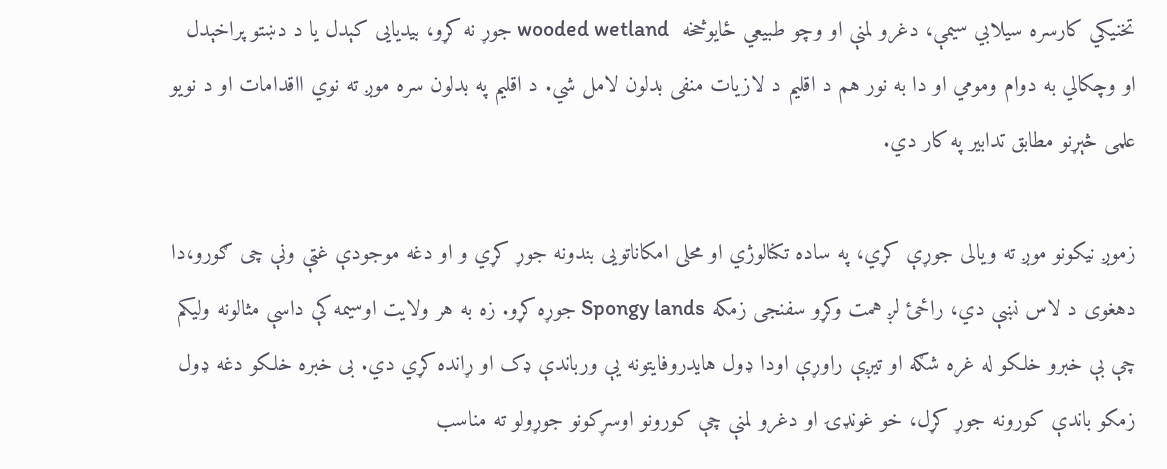تخنیکي کارسره سیلابي سیمې، دغرو لمنې او وچو طبیعي ځایوڅخه  wooded wetland جوړ نه کړو، بیدیایی کېدل یا د دښتو پراخېدل او وچکالي به دوام ومومي او دا به نور هم د اقلیم د لازیات منفی بدلون لامل شي. د اقلیم په بدلون سره موږ ته نوي ااقدامات او د نویو علمی څېړنو مطابق تدابیر په کار دي.

زموږ نیکونو موږ ته ویالی جوړې کړي، په ساده تکنالوژي او محلی امکاناتویی بندونه جوړ کړي و او دغه موجودې غټې ونې چی ګورو،دا دهغوی د لاس نښې دي، راځئ لږ همت وکړو سفنجی زمکه Spongy lands جوړه کړو. زه به هر ولایت اوسیمه کې داسې مثالونه ولیکم چې بې خبرو خلکو له غره شګه او تیږې راوړې اودا ډول هایدروفایتونه یې ورباندې ډک او ړانده کړي دي. بی خبره خلکو دغه ډول زمکو باندې کورونه جوړ کړل، خو غونډۍ او دغرو لمنې چې کورونو اوسړکونو جوړولو ته مناسب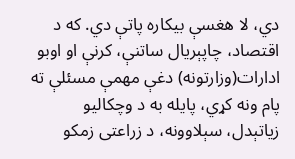دي، لا هغسې بیکاره پاتې دي. که د اقتصاد، چاپېریال ساتنې، کرنې او اوبو ادارات(وزارتونه) دغې مهمې مسئلې ته پام ونه کړي، پایله به د وچکالیو زیاتېدل، سېلاوونه، د زراعتی زمکو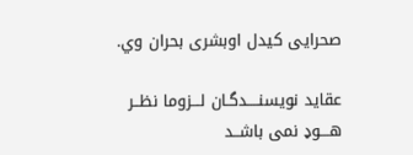صحرایی کیدل اوبشری بحران وي.

عقاید نویسنــــدگـان لـــزوما نظــر هـــوډ نمی باشــد